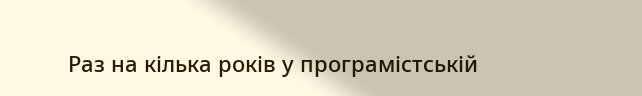Раз на кілька років у програмістській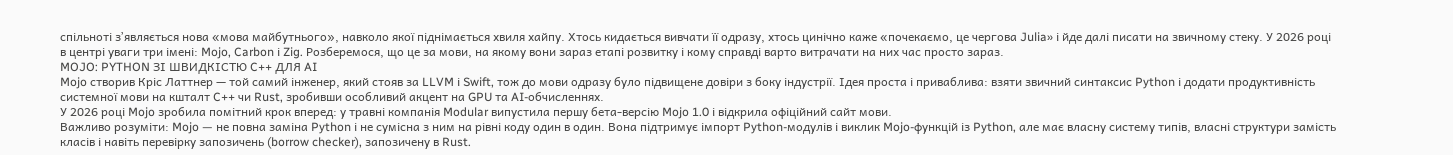спільноті зʼявляється нова «мова майбутнього», навколо якої піднімається хвиля хайпу. Хтось кидається вивчати її одразу, хтось цинічно каже «почекаємо, це чергова Julia» і йде далі писати на звичному стеку. У 2026 році в центрі уваги три імені: Mojo, Carbon і Zig. Розберемося, що це за мови, на якому вони зараз етапі розвитку і кому справді варто витрачати на них час просто зараз.
MOJO: PYTHON ЗІ ШВИДКІСТЮ C++ ДЛЯ AI
Mojo створив Кріс Латтнер — той самий інженер, який стояв за LLVM і Swift, тож до мови одразу було підвищене довіри з боку індустрії. Ідея проста і приваблива: взяти звичний синтаксис Python і додати продуктивність системної мови на кшталт C++ чи Rust, зробивши особливий акцент на GPU та AI-обчисленнях.
У 2026 році Mojo зробила помітний крок вперед: у травні компанія Modular випустила першу бета-версію Mojo 1.0 і відкрила офіційний сайт мови.
Важливо розуміти: Mojo — не повна заміна Python і не сумісна з ним на рівні коду один в один. Вона підтримує імпорт Python-модулів і виклик Mojo-функцій із Python, але має власну систему типів, власні структури замість класів і навіть перевірку запозичень (borrow checker), запозичену в Rust.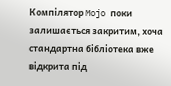Компілятор Mojo поки залишається закритим, хоча стандартна бібліотека вже відкрита під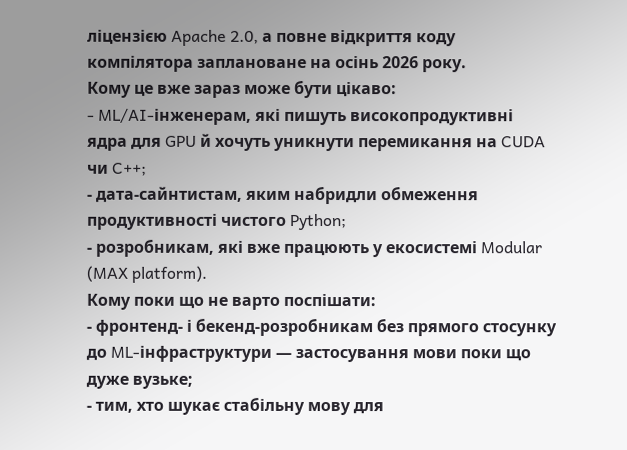ліцензією Apache 2.0, а повне відкриття коду компілятора заплановане на осінь 2026 року.
Кому це вже зараз може бути цікаво:
- ML/AI-інженерам, які пишуть високопродуктивні ядра для GPU й хочуть уникнути перемикання на CUDA чи C++;
- дата-сайнтистам, яким набридли обмеження продуктивності чистого Python;
- розробникам, які вже працюють у екосистемі Modular (MAX platform).
Кому поки що не варто поспішати:
- фронтенд- і бекенд-розробникам без прямого стосунку до ML-інфраструктури — застосування мови поки що дуже вузьке;
- тим, хто шукає стабільну мову для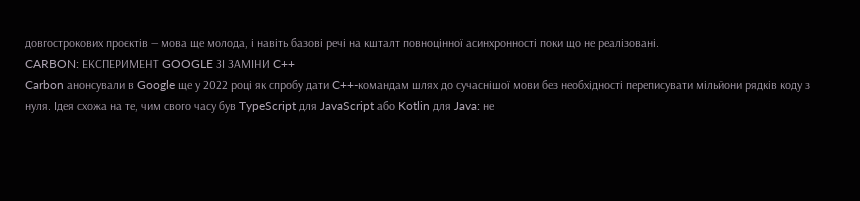довгострокових проєктів — мова ще молода, і навіть базові речі на кшталт повноцінної асинхронності поки що не реалізовані.
CARBON: ЕКСПЕРИМЕНТ GOOGLE ЗІ ЗАМІНИ C++
Carbon анонсували в Google ще у 2022 році як спробу дати C++-командам шлях до сучаснішої мови без необхідності переписувати мільйони рядків коду з нуля. Ідея схожа на те, чим свого часу був TypeScript для JavaScript або Kotlin для Java: не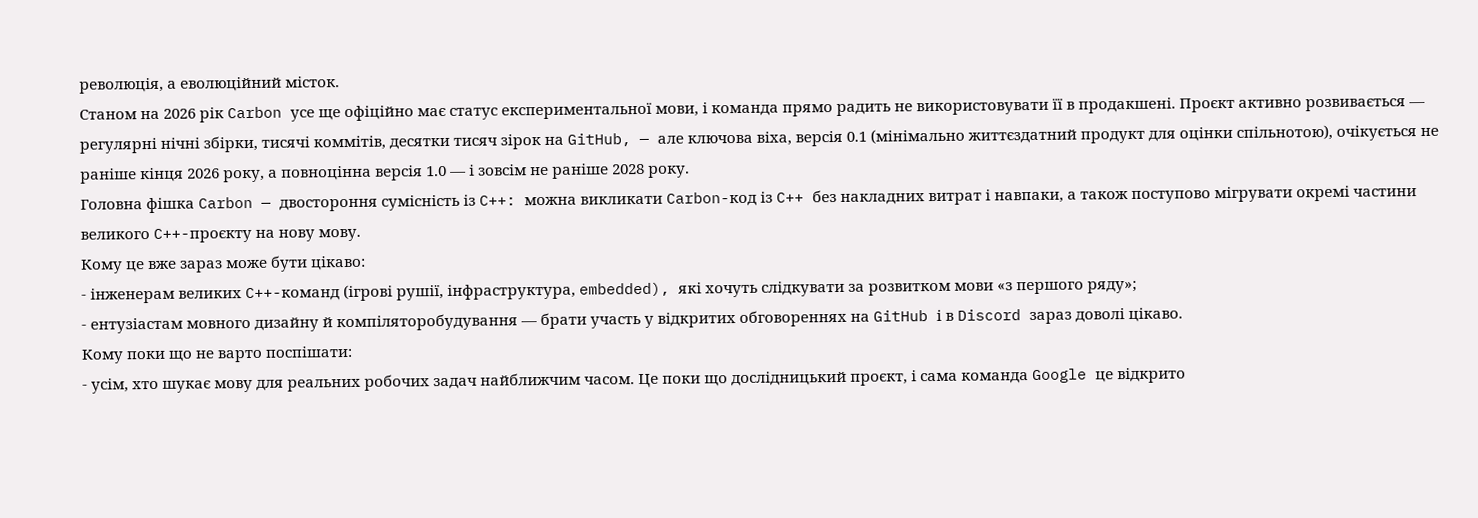революція, а еволюційний місток.
Станом на 2026 рік Carbon усе ще офіційно має статус експериментальної мови, і команда прямо радить не використовувати її в продакшені. Проєкт активно розвивається — регулярні нічні збірки, тисячі коммітів, десятки тисяч зірок на GitHub, — але ключова віха, версія 0.1 (мінімально життєздатний продукт для оцінки спільнотою), очікується не раніше кінця 2026 року, а повноцінна версія 1.0 — і зовсім не раніше 2028 року.
Головна фішка Carbon — двостороння сумісність із C++: можна викликати Carbon-код із C++ без накладних витрат і навпаки, а також поступово мігрувати окремі частини великого C++-проєкту на нову мову.
Кому це вже зараз може бути цікаво:
- інженерам великих C++-команд (ігрові рушії, інфраструктура, embedded), які хочуть слідкувати за розвитком мови «з першого ряду»;
- ентузіастам мовного дизайну й компіляторобудування — брати участь у відкритих обговореннях на GitHub і в Discord зараз доволі цікаво.
Кому поки що не варто поспішати:
- усім, хто шукає мову для реальних робочих задач найближчим часом. Це поки що дослідницький проєкт, і сама команда Google це відкрито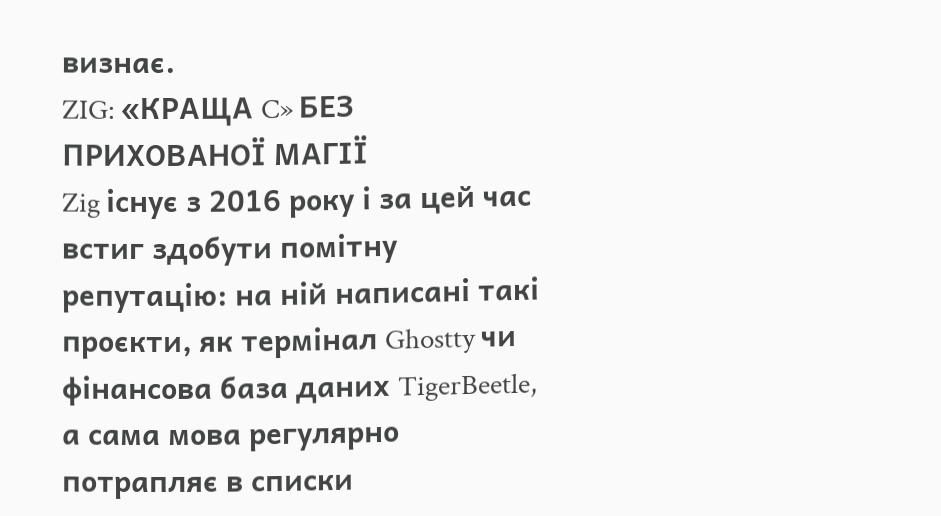визнає.
ZIG: «КРАЩА C» БЕЗ ПРИХОВАНОЇ МАГІЇ
Zig існує з 2016 року і за цей час встиг здобути помітну репутацію: на ній написані такі проєкти, як термінал Ghostty чи фінансова база даних TigerBeetle, а сама мова регулярно потрапляє в списки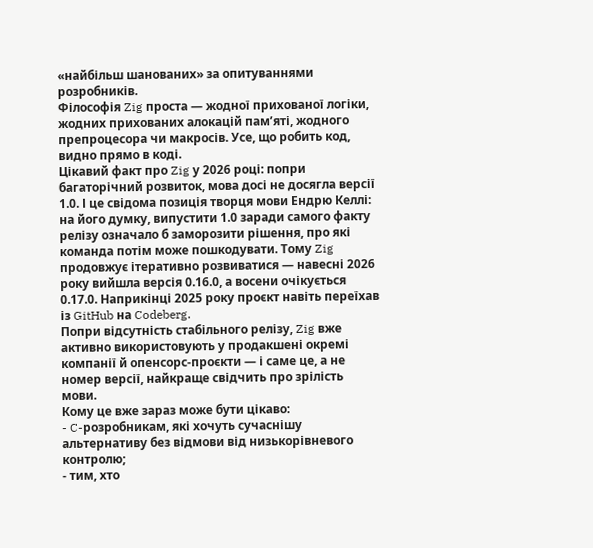«найбільш шанованих» за опитуваннями розробників.
Філософія Zig проста — жодної прихованої логіки, жодних прихованих алокацій памʼяті, жодного препроцесора чи макросів. Усе, що робить код, видно прямо в коді.
Цікавий факт про Zig у 2026 році: попри багаторічний розвиток, мова досі не досягла версії 1.0. І це свідома позиція творця мови Ендрю Келлі: на його думку, випустити 1.0 заради самого факту релізу означало б заморозити рішення, про які команда потім може пошкодувати. Тому Zig продовжує ітеративно розвиватися — навесні 2026 року вийшла версія 0.16.0, а восени очікується 0.17.0. Наприкінці 2025 року проєкт навіть переїхав із GitHub на Codeberg.
Попри відсутність стабільного релізу, Zig вже активно використовують у продакшені окремі компанії й опенсорс-проєкти — і саме це, а не номер версії, найкраще свідчить про зрілість мови.
Кому це вже зараз може бути цікаво:
- C-розробникам, які хочуть сучаснішу альтернативу без відмови від низькорівневого контролю;
- тим, хто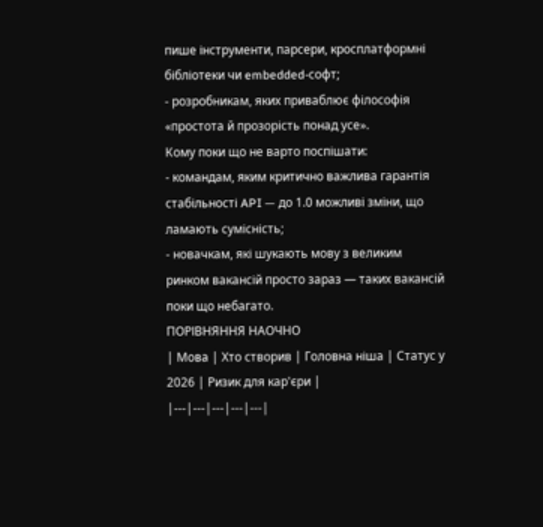пише інструменти, парсери, кросплатформні бібліотеки чи embedded-софт;
- розробникам, яких приваблює філософія «простота й прозорість понад усе».
Кому поки що не варто поспішати:
- командам, яким критично важлива гарантія стабільності API — до 1.0 можливі зміни, що ламають сумісність;
- новачкам, які шукають мову з великим ринком вакансій просто зараз — таких вакансій поки що небагато.
ПОРІВНЯННЯ НАОЧНО
| Мова | Хто створив | Головна ніша | Статус у 2026 | Ризик для кар'єри |
|---|---|---|---|---|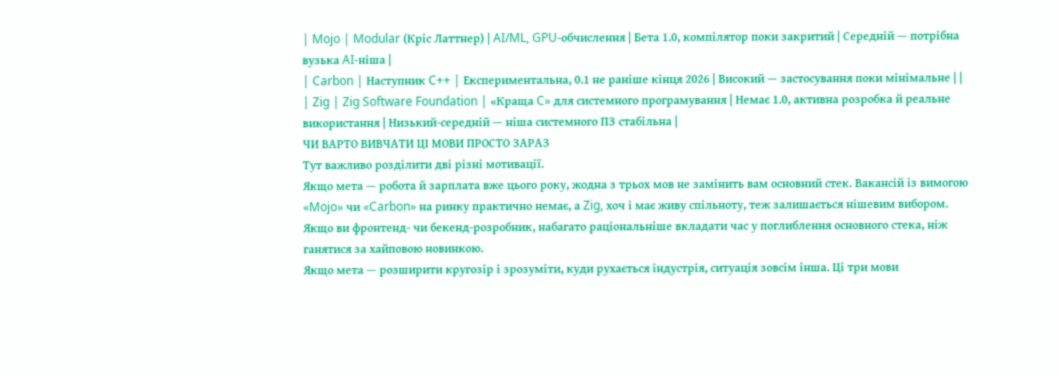| Mojo | Modular (Кріс Латтнер) | AI/ML, GPU-обчислення | Бета 1.0, компілятор поки закритий | Середній — потрібна вузька AI-ніша |
| Carbon | Наступник C++ | Експериментальна, 0.1 не раніше кінця 2026 | Високий — застосування поки мінімальне | |
| Zig | Zig Software Foundation | «Краща C» для системного програмування | Немає 1.0, активна розробка й реальне використання | Низький-середній — ніша системного ПЗ стабільна |
ЧИ ВАРТО ВИВЧАТИ ЦІ МОВИ ПРОСТО ЗАРАЗ
Тут важливо розділити дві різні мотивації.
Якщо мета — робота й зарплата вже цього року, жодна з трьох мов не замінить вам основний стек. Вакансій із вимогою «Mojo» чи «Carbon» на ринку практично немає, а Zig, хоч і має живу спільноту, теж залишається нішевим вибором. Якщо ви фронтенд- чи бекенд-розробник, набагато раціональніше вкладати час у поглиблення основного стека, ніж ганятися за хайповою новинкою.
Якщо мета — розширити кругозір і зрозуміти, куди рухається індустрія, ситуація зовсім інша. Ці три мови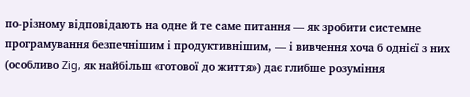по-різному відповідають на одне й те саме питання — як зробити системне програмування безпечнішим і продуктивнішим, — і вивчення хоча б однієї з них (особливо Zig, як найбільш «готової до життя») дає глибше розуміння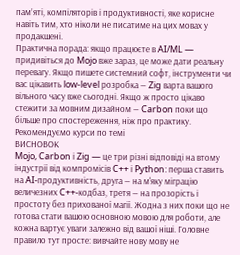памʼяті, компіляторів і продуктивності, яке корисне навіть тим, хто ніколи не писатиме на цих мовах у продакшені.
Практична порада: якщо працюєте в AI/ML — придивіться до Mojo вже зараз, це може дати реальну перевагу. Якщо пишете системний софт, інструменти чи вас цікавить low-level розробка — Zig варта вашого вільного часу вже сьогодні. Якщо ж просто цікаво стежити за мовним дизайном — Carbon поки що більше про спостереження, ніж про практику.
Рекомендуємо курси по темі
ВИСНОВОК
Mojo, Carbon і Zig — це три різні відповіді на втому індустрії від компромісів C++ і Python: перша ставить на AI-продуктивність, друга — на м'яку міграцію величезних C++-кодбаз, третя — на прозорість і простоту без прихованої магії. Жодна з них поки що не готова стати вашою основною мовою для роботи, але кожна вартує уваги залежно від вашої ніші. Головне правило тут просте: вивчайте нову мову не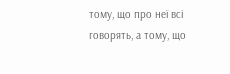тому, що про неї всі говорять, а тому, що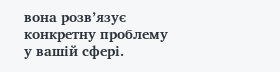вона розвʼязує конкретну проблему у вашій сфері.